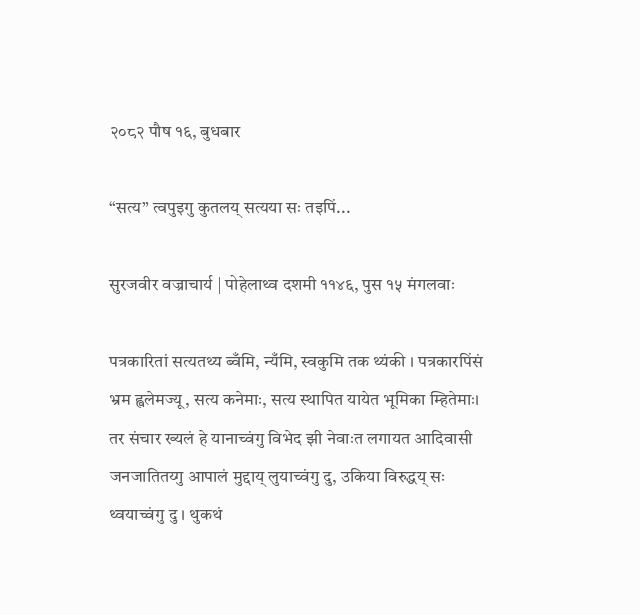२०८२ पौष १६, बुधबार

“सत्य” त्वपुइगु कुतलय् सत्यया सः तइपिं...

सुरजवीर वज्राचार्य | पोहेलाथ्व दशमी ११४६, पुस १५ मंगलवाः

पत्रकारितां सत्यतथ्य ब्वँमि, न्यँमि, स्वकुमि तक थ्यंकी । पत्रकारपिंसं भ्रम ह्वलेमज्यू, सत्य कनेमाः, सत्य स्थापित यायेत भूमिका म्हितेमाः। तर संचार ख्यलं हे यानाच्वंगु विभेद झी नेवाःत लगायत आदिवासी जनजातितय्गु आपालं मुद्दाय् लुयाच्वंगु दु, उकिया विरुद्धय् सः थ्वयाच्वंगु दु । थुकथं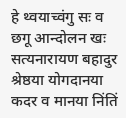हे थ्वयाच्वंगु सः व छगू आन्दोलन खः सत्यनारायण बहादुर श्रेष्ठया योगदानया कदर व मानया निंतिं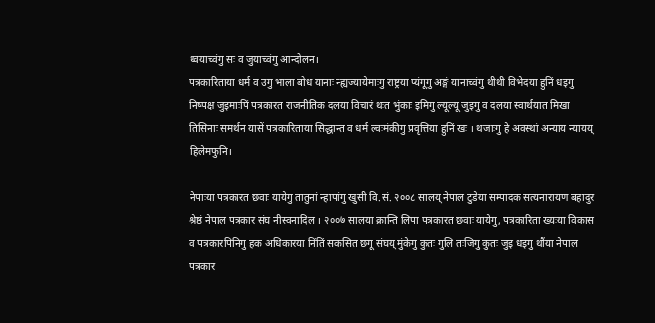थ्वयाच्वंगु सः व जुयाच्वंगु आन्दोलन।
पत्रकारिताया धर्म व उगु भाला बोध यानाः न्ह्यज्यायेमाःगु राष्ट्रया प्यंगूगु अङ्गं यानाच्वंगु थीथी विभेदया हुनिं धइगु निष्पक्ष जुइमाःपिं पत्रकारत राजनीतिक दलया विचारं थःत भुंकाः इमिगु ल्यूल्यू जुइगु व दलया स्वार्थयात मिखा तिसिनाः समर्थन यासें पत्रकारिताया सिद्धान्त व धर्म ल्वःमंकीगु प्रवृत्तिया हुनिं खः । थजाःगु हे अवस्थां अन्याय न्यायय् हिलेमफुनि।

नेपाःया पत्रकारत छवाः यायेगु तातुनां न्हापांगु खुसी वि.सं. २००८ सालय् नेपाल टुडेया सम्पादक सत्यनारायण बहादुर श्रेष्ठं नेपाल पत्रकार संघ नीस्वनादिल । २००७ सालया क्रान्ति लिपा पत्रकारत छवाः यायेगु, पत्रकारिता ख्यःया विकास व पत्रकारपिनिगु हक अधिकारया निंतिं सकसित छगू संघय् मुंकेगु कुतः गुलि तःजिगु कुतः जुइ धइगु थौंया नेपाल पत्रकार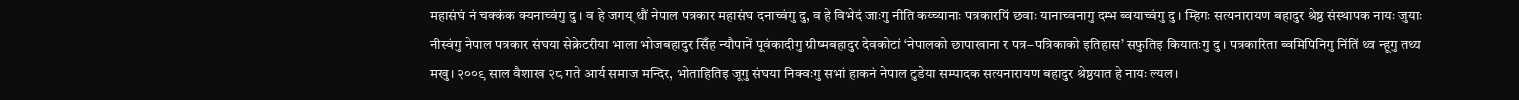महासंघं नं चक्कंक क्यनाच्वंगु दु । व हे जगय् थौं नेपाल पत्रकार महासंघ दनाच्वंगु दु, व हे विभेदं जाःगु नीति कय्च्यानाः पत्रकारपिं छवाः यानाच्वनागु दम्भ ब्वयाच्वंगु दु । म्हिगः सत्यनारायण बहादुर श्रेष्ठ संस्थापक नायः जुयाः नीस्वंगु नेपाल पत्रकार संघया सेक्रेटरीया भाला भोजबहादुर सिँह न्यौपानें पूवंकादीगु ग्रीष्मबहादुर देवकोटां ‘नेपालको छापाखाना र पत्र–पत्रिकाको इतिहास’ सफुतिइ कियातःगु दु । पत्रकारिता ब्वमिपिनिगु निंतिं थ्व न्हूगु तथ्य मखु। २००९ साल वैशाख २८ गते आर्य समाज मन्दिर, भोताहितिइ जूगु संघया निक्वःगु सभां हाकनं नेपाल टुडेया सम्पादक सत्यनारायण बहादुर श्रेष्ठयात हे नायः ल्यल।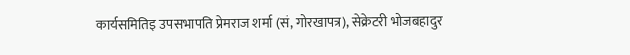कार्यसमितिइ उपसभापति प्रेमराज शर्मा (सं, गोरखापत्र), सेक्रेटरी भोजबहादुर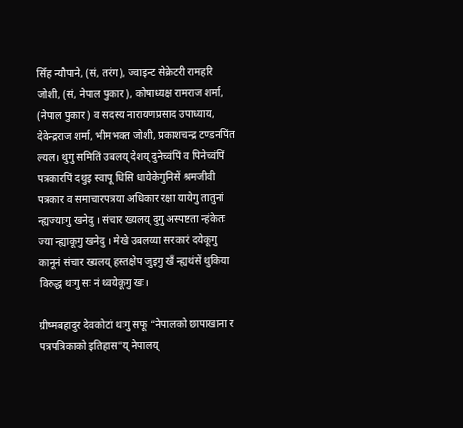सिँह न्यौपाने, (सं, तरंग), ज्वाइन्ट सेक्रेटरी रामहरि जोशी, (सं, नेपाल पुकार), कोषाध्यक्ष रामराज शर्मा, (नेपाल पुकार) व सदस्य नारायणप्रसाद उपाध्याय, देवेन्द्रराज शर्मा, भीमभक्त जोशी, प्रकाशचन्द्र टण्डनपिंत ल्यल। थुगु समितिं उबलय् देशय् दुनेच्वंपिं व पिनेच्वंपिं पत्रकारपिं दथुइ स्वापू धिसि धायेकेगुनिसें श्रमजीवी पत्रकार व समाचारपत्रया अधिकार रक्षा यायेगु तातुनां न्ह्यज्याःगु खनेदु । संचार ख्यलय् दुगु अस्पष्टता न्हंकेतः ज्या न्ह्याकूगु खनेदु । मेखे उबलय्या सरकारं दयेकूगु कानूनं संचार ख्यलय् हस्तक्षेप जुइगु खँ न्ह्यथंसें थुकिया विरुद्ध थःगु सः नं थ्वयेकूगु खः।

ग्रीष्मबहादुर देवकोटां थःगु सफू “नेपालको छापाखाना र पत्रपत्रिकाको इतिहास”य् नेपालय्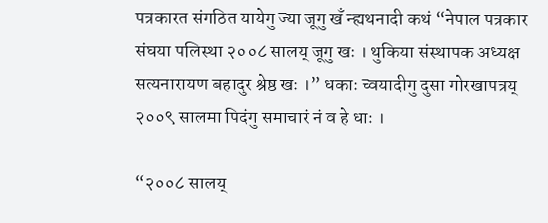पत्रकारत संगठित यायेगु ज्या जूगु खँ न्ह्यथनादी कथं “नेपाल पत्रकार संघया पलिस्था २००८ सालय् जूगु खः । थुकिया संस्थापक अध्यक्ष सत्यनारायण बहादुर श्रेष्ठ खः ।” धकाः च्वयादीगु दुसा गोरखापत्रय् २००९ सालमा पिदंगु समाचारं नं व हे धाः ।

“२००८ सालय्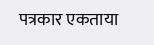पत्रकार एकताया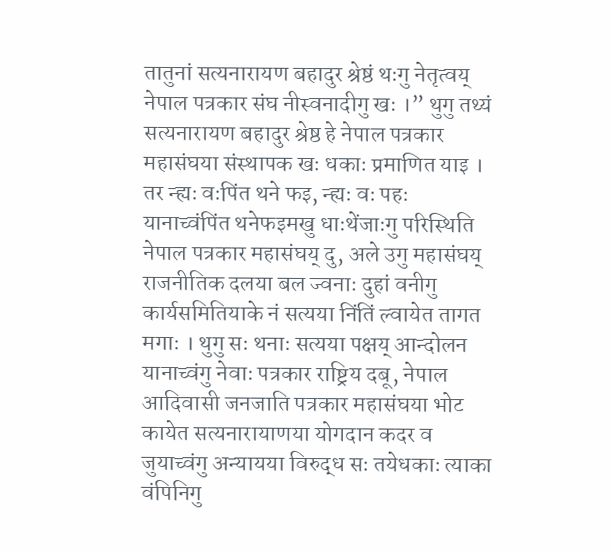तातुनां सत्यनारायण बहादुर श्रेष्ठं थःगु नेतृत्वय् नेपाल पत्रकार संघ नीस्वनादीगु खः ।” थुगु तथ्यं सत्यनारायण बहादुर श्रेष्ठ हे नेपाल पत्रकार महासंघया संस्थापक खः धकाः प्रमाणित याइ । तर न्ह्यः वःपिंत थने फइ, न्ह्यः वः पहः यानाच्वंपिंत थनेफइमखु धाःथेंजाःगु परिस्थिति नेपाल पत्रकार महासंघय् दु, अले उगु महासंघय् राजनीतिक दलया बल ज्वनाः दुहां वनीगु कार्यसमितियाके नं सत्यया निंतिं ल्वायेत तागत मगाः । थुगु सः थनाः सत्यया पक्षय् आन्दोलन यानाच्वंगु नेवाः पत्रकार राष्ट्रिय दबू, नेपाल आदिवासी जनजाति पत्रकार महासंघया भोट कायेत सत्यनारायाणया योगदान कदर व जुयाच्वंगु अन्यायया विरुद्ध सः तयेधकाः त्याका वंपिनिगु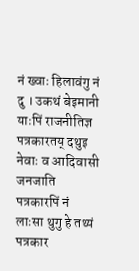नं ख्वाः हिलावंगु नं दु । उकथं बेइमानी याःपिं राजनीतिज्ञ पत्रकारतय् दथुइ नेवाः व आदिवासी जनजाति पत्रकारपिं नं लाःसा थुगु हे तथ्यं पत्रकार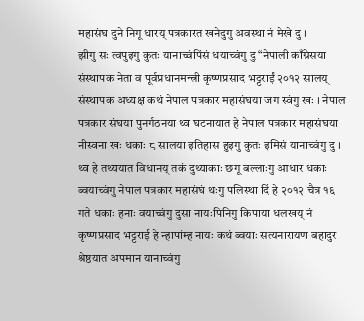महासंघ दुने निगू धारय् पत्रकारत खनेदुगु अवस्था नं मेखे दु ।
झीगु सः त्वपुइगु कुतः यानाच्वंपिंसं धयाच्वंगु दु “नेपाली काँग्रेसया संस्थापक नेता व पूर्वप्रधानमन्त्री कृष्णप्रसाद भट्टराईं २०१२ सालय् संस्थापक अध्यक्ष कथं नेपाल पत्रकार महासंघया जग स्वंगु खः । नेपाल पत्रकार संघया पुनर्गठनया थ्व घटनायात हे नेपाल पत्रकार महासंघया नीस्वना खः धकाः ८ सालया इतिहास हुइगु कुतः इमिसं यानाच्वंगु दु । थ्व हे तथ्ययात विधानय् तकं दुथ्याकाः छगू बल्लाःगु आधार धकाः ब्वयाच्वंगु नेपाल पत्रकार महासंघं थःगु पलिस्था दिं हे २०१२ चैत्र १६ गते धकाः हनाः वयाच्वंगु दुसा नायःपिनिगु किपाया धलखय् नं कृष्णप्रसाद भट्टराई हे न्हापांम्ह नायः कथं ब्वयाः सत्यनारायण बहादुर श्रेष्ठयात अपमान यानाच्वंगु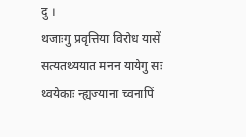दु ।
थजाःगु प्रवृत्तिया विरोध यासें सत्यतथ्ययात मनन यायेगु सः थ्वयेकाः न्ह्यज्याना च्वनापिं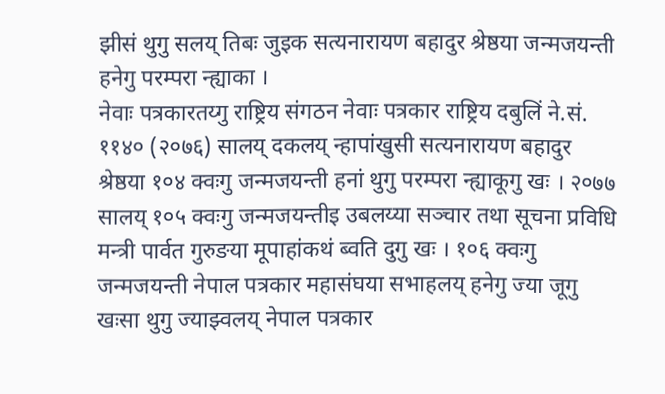झीसं थुगु सलय् तिबः जुइक सत्यनारायण बहादुर श्रेष्ठया जन्मजयन्ती हनेगु परम्परा न्ह्याका ।
नेवाः पत्रकारतय्गु राष्ट्रिय संगठन नेवाः पत्रकार राष्ट्रिय दबुलिं ने.सं. ११४० (२०७६) सालय् दकलय् न्हापांखुसी सत्यनारायण बहादुर श्रेष्ठया १०४ क्वःगु जन्मजयन्ती हनां थुगु परम्परा न्ह्याकूगु खः । २०७७ सालय् १०५ क्वःगु जन्मजयन्तीइ उबलय्या सञ्चार तथा सूचना प्रविधि मन्त्री पार्वत गुरुङया मूपाहांकथं ब्वति दुगु खः । १०६ क्वःगु जन्मजयन्ती नेपाल पत्रकार महासंघया सभाहलय् हनेगु ज्या जूगु खःसा थुगु ज्याझ्वलय् नेपाल पत्रकार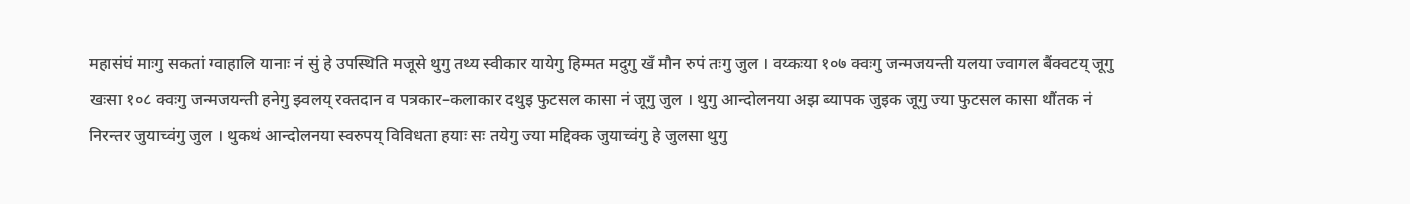महासंघं माःगु सकतां ग्वाहालि यानाः नं सुं हे उपस्थिति मजूसे थुगु तथ्य स्वीकार यायेगु हिम्मत मदुगु खँ मौन रुपं तःगु जुल । वय्कःया १०७ क्वःगु जन्मजयन्ती यलया ज्वागल बैंक्वटय् जूगु खःसा १०८ क्वःगु जन्मजयन्ती हनेगु झ्वलय् रक्तदान व पत्रकार–कलाकार दथुइ फुटसल कासा नं जूगु जुल । थुगु आन्दोलनया अझ ब्यापक जुइक जूगु ज्या फुटसल कासा थौंतक नं निरन्तर जुयाच्वंगु जुल । थुकथं आन्दोलनया स्वरुपय् विविधता हयाः सः तयेगु ज्या मद्दिक्क जुयाच्वंगु हे जुलसा थुगु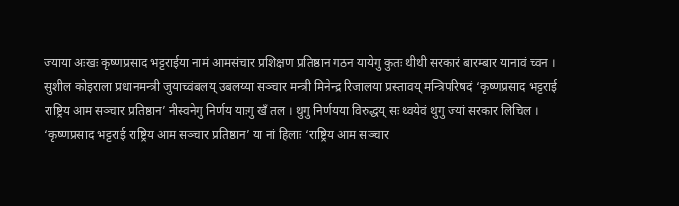ज्याया अःखः कृष्णप्रसाद भट्टराईया नामं आमसंचार प्रशिक्षण प्रतिष्ठान गठन यायेगु कुतः थीथी सरकारं बारम्बार यानावं च्वन । सुशील कोइराला प्रधानमन्त्री जुयाच्वंबलय् उबलय्या सञ्चार मन्त्री मिनेन्द्र रिजालया प्रस्तावय् मन्त्रिपरिषदं ‘कृष्णप्रसाद भट्टराई राष्ट्रिय आम सञ्चार प्रतिष्ठान’ नीस्वनेगु निर्णय याःगु खँ तल । थुगु निर्णयया विरुद्धय् सः थ्वयेवं थुगु ज्यां सरकार लिचिल । ‘कृष्णप्रसाद भट्टराई राष्ट्रिय आम सञ्चार प्रतिष्ठान’ या नां हिलाः ‘राष्ट्रिय आम सञ्चार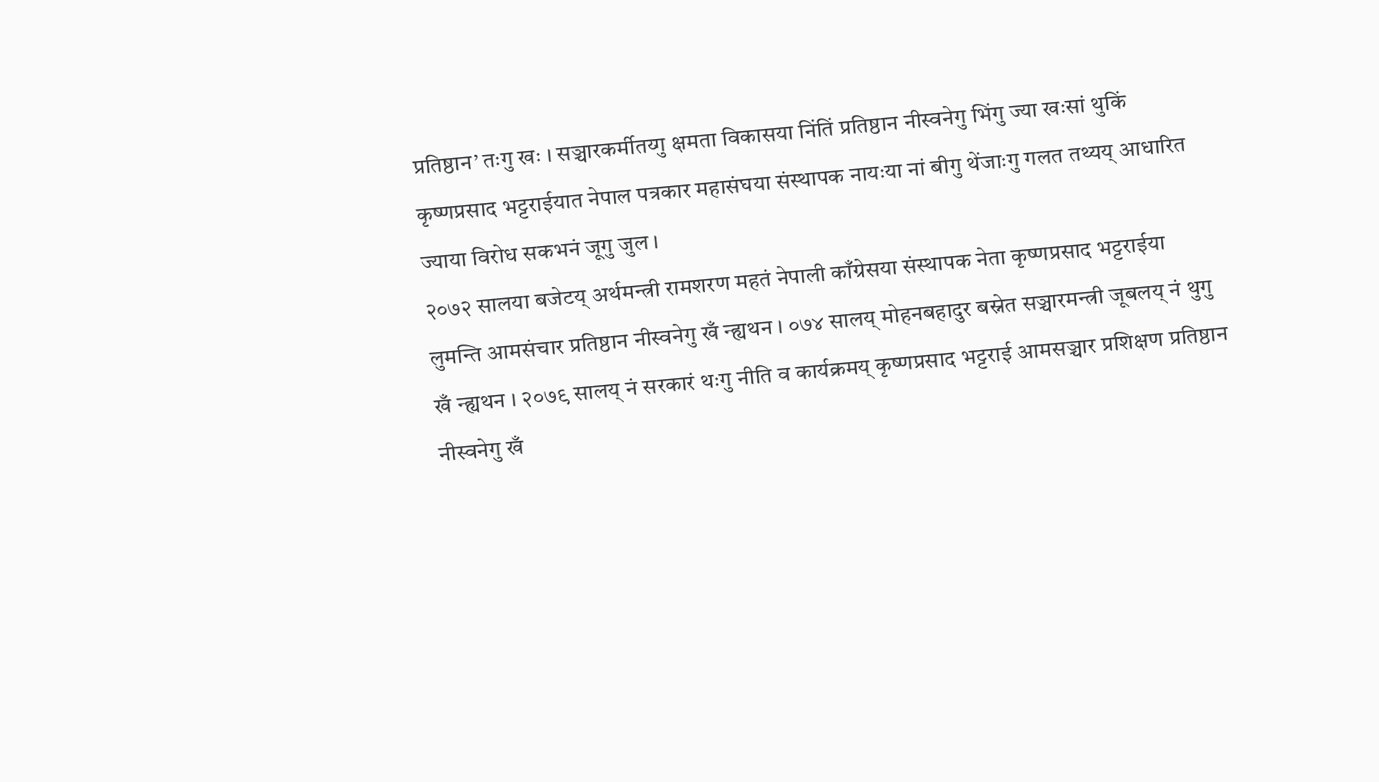प्रतिष्ठान’ तःगु खः । सञ्चारकर्मीतय्गु क्षमता विकासया निंतिं प्रतिष्ठान नीस्वनेगु भिंगु ज्या खःसां थुकिं कृष्णप्रसाद भट्टराईयात नेपाल पत्रकार महासंघया संस्थापक नायःया नां बीगु थेंजाःगु गलत तथ्यय् आधारित ज्याया विरोध सकभनं जूगु जुल ।
२०७२ सालया बजेटय् अर्थमन्त्री रामशरण महतं नेपाली काँग्रेसया संस्थापक नेता कृष्णप्रसाद भट्टराईया लुमन्ति आमसंचार प्रतिष्ठान नीस्वनेगु खँ न्ह्यथन । ०७४ सालय् मोहनबहादुर बस्नेत सञ्चारमन्त्री जूबलय् नं थुगु खँ न्ह्यथन । २०७९ सालय् नं सरकारं थःगु नीति व कार्यक्रमय् कृष्णप्रसाद भट्टराई आमसञ्चार प्रशिक्षण प्रतिष्ठान नीस्वनेगु खँ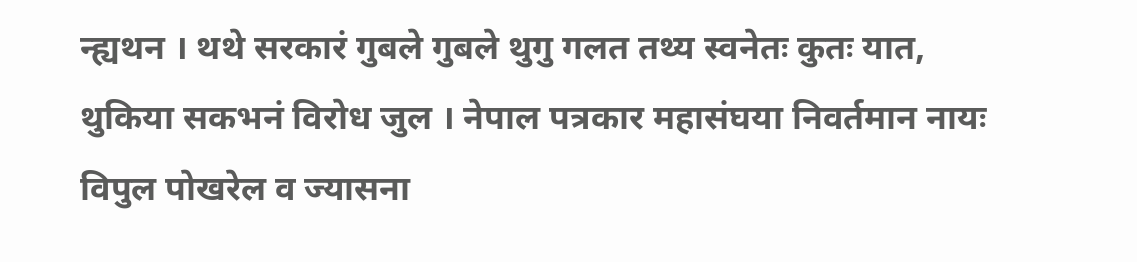न्ह्यथन । थथे सरकारं गुबले गुबले थुगु गलत तथ्य स्वनेतः कुतः यात, थुकिया सकभनं विरोध जुल । नेपाल पत्रकार महासंघया निवर्तमान नायः विपुल पोखरेल व ज्यासना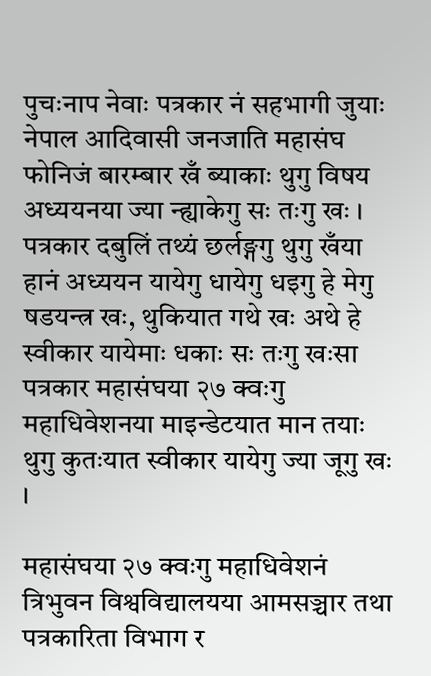पुचःनाप नेवाः पत्रकार नं सहभागी जुयाः नेपाल आदिवासी जनजाति महासंघ फोनिजं बारम्बार खँ ब्याकाः थुगु विषय अध्ययनया ज्या न्ह्याकेगु सः तःगु खः । पत्रकार दबुलिं तथ्यं छर्लङ्गगु थुगु खँया हानं अध्ययन यायेगु धायेगु धइगु हे मेगु षडयन्त्र खः, थुकियात गथे खः अथे हे स्वीकार यायेमाः धकाः सः तःगु खःसा पत्रकार महासंघया २७ क्वःगु महाधिवेशनया माइन्डेटयात मान तयाः थुगु कुतःयात स्वीकार यायेगु ज्या जूगु खः ।

महासंघया २७ क्वःगु महाधिवेशनं त्रिभुवन विश्वविद्यालयया आमसञ्चार तथा पत्रकारिता विभाग र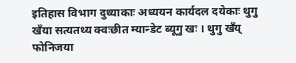इतिहास विभाग दुथ्याकाः अध्ययन कार्यदल दयेकाः थुगु खँया सत्यतथ्य क्वःछीत म्यान्डेट ब्यूगु खः । थुगु खँय् फोनिजया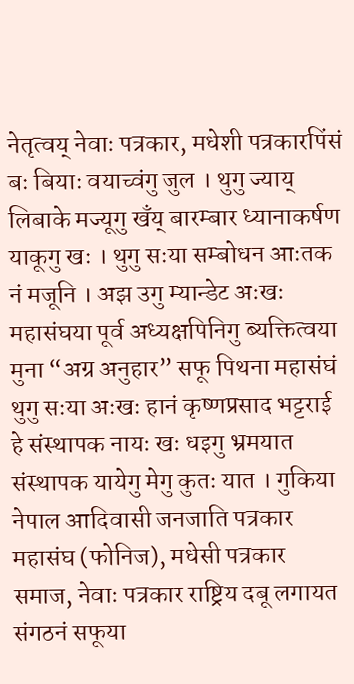नेतृत्वय् नेवाः पत्रकार, मधेशी पत्रकारपिंसं बः बियाः वयाच्वंगु जुल । थुगु ज्याय् लिबाके मज्यूगु खँय् बारम्बार ध्यानाकर्षण याकूगु खः । थुगु सःया सम्बोधन आःतक नं मजूनि । अझ उगु म्यान्डेट अःखः महासंघया पूर्व अध्यक्षपिनिगु ब्यक्तित्वया मुना “अग्र अनुहार” सफू पिथना महासंघं थुगु सःया अःखः हानं कृष्णप्रसाद भट्टराई हे संस्थापक नायः खः धइगु भ्रमयात संस्थापक यायेगु मेगु कुतः यात । गुकिया नेपाल आदिवासी जनजाति पत्रकार महासंघ (फोनिज), मधेसी पत्रकार समाज, नेवाः पत्रकार राष्ट्रिय दबू लगायत संगठनं सफूया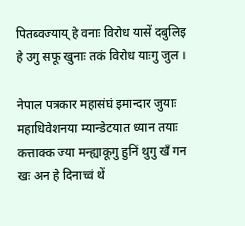पितब्वज्याय् हे वनाः विरोध यासें दबुलिइ हे उगु सफू खुनाः तकं विरोध याःगु जुल ।

नेपाल पत्रकार महासंघं इमान्दार जुयाः महाधिवेशनया म्यान्डेटयात ध्यान तयाः कत्ताक्क ज्या मन्ह्याकूगु हुनिं थुगु खँ गन खः अन हे दिनाच्वं थें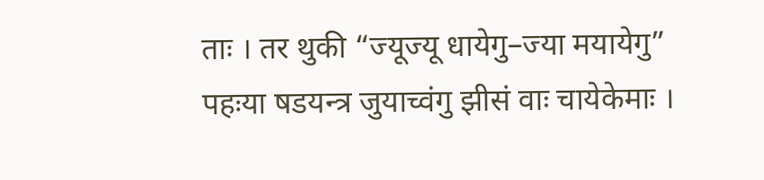ताः । तर थुकी “ज्यूज्यू धायेगु–ज्या मयायेगु” पहःया षडयन्त्र जुयाच्वंगु झीसं वाः चायेकेमाः ।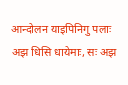आन्दोलन याइपिनिगु पलाः अझ धिसि धायेमाः, सः अझ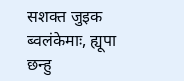सशक्त जुइक ब्वलंकेमाः, ह्यूपा छन्हु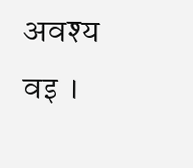अवश्य वइ ।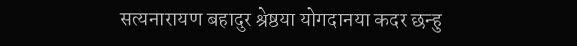सत्यनारायण बहादुर श्रेष्ठया योगदानया कदर छन्हु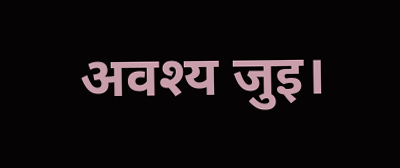अवश्य जुइ।